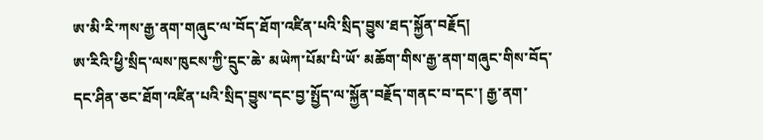ཨ་མི་རི་ཀས་རྒྱ་ནག་གཞུང་ལ་བོད་ཐོག་འཛིན་པའི་སྲིད་བྱུས་ཐད་སྐྱོན་བརྗོད།
ཨ་རིའི་ཕྱི་སྲིད་ལས་ཁུངས་ཀྱི་དྲུང་ཆེ་ མཡེཀ་པོམ་པི་ཡོ་ མཆོག་གིས་རྒྱ་ནག་གཞུང་གིས་བོད་དང་ཤིན་ཅང་ཐོག་འཛིན་པའི་སྲིད་བྱུས་དང་བྱ་སྤྱོད་ལ་སྐྱོན་བརྗོད་གནང་བ་དང་། རྒྱ་ནག་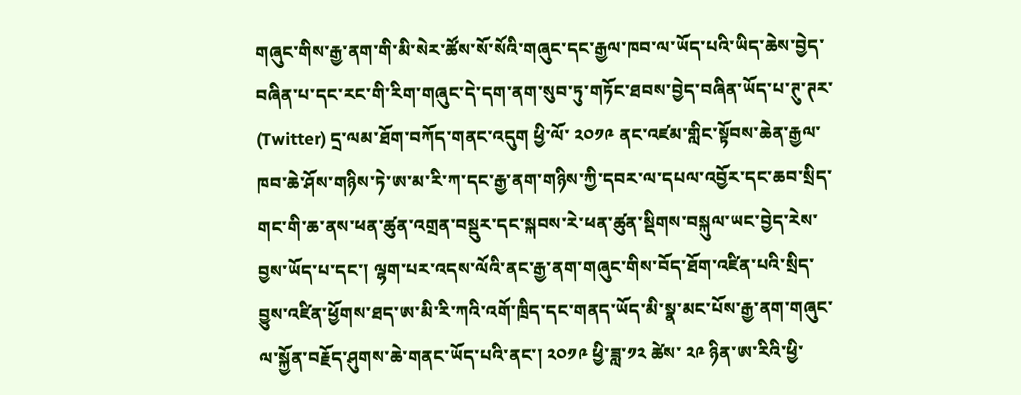གཞུང་གིས་རྒྱ་ནག་གི་མི་སེར་ཚོས་སོ་སོའི་གཞུང་དང་རྒྱལ་ཁབ་ལ་ཡོད་པའི་ཡིད་ཆེས་བྱེད་བཞིན་པ་དང་རང་གི་རིག་གཞུང་དེ་དག་ནག་སུབ་ཏུ་གཏོང་ཐབས་བྱེད་བཞིན་ཡོད་པ་ཊུ་ཊར་ (Twitter) དྲ་ལམ་ཐོག་བཀོད་གནང་འདུག ཕྱི་ལོ་ ༢༠༡༩ ནང་འཛམ་གླིང་སྟོབས་ཆེན་རྒྱལ་ཁབ་ཆེ་ཤོས་གཉིས་ཏེ་ཨ་མ་རི་ཀ་དང་རྒྱ་ནག་གཉིས་ཀྱི་དབར་ལ་དཔལ་འབྱོར་དང་ཆབ་སྲིད་གང་གི་ཆ་ནས་ཕན་ཚུན་འགྲན་བསྡུར་དང་སྐབས་རེ་ཕན་ཚུན་སྡིགས་བསྐུལ་ཡང་བྱེད་རེས་བྱས་ཡོད་པ་དང་། ལྷག་པར་འདས་ལོའི་ནང་རྒྱ་ནག་གཞུང་གིས་བོད་ཐོག་འཛིན་པའི་སྲིད་བྱུས་འཛིན་ཕྱོགས་ཐད་ཨ་མི་རི་ཀའི་འགོ་ཁྲིད་དང་གནད་ཡོད་མི་སྣ་མང་པོས་རྒྱ་ནག་གཞུང་ལ་སྐྱོན་བརྗོད་ཤུགས་ཆེ་གནང་ཡོད་པའི་ནང་། ༢༠༡༩ ཕྱི་ཟླ་༡༢ ཚེས་ ༢༩ ཉིན་ཨ་རིའི་ཕྱི་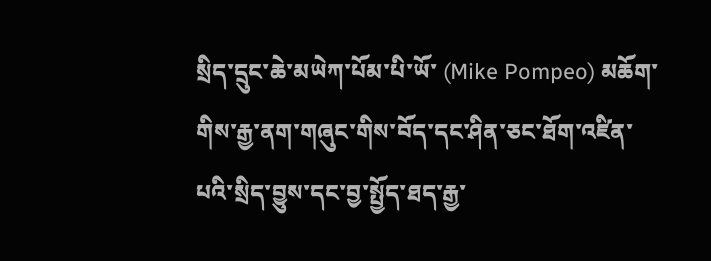སྲིད་དྲུང་ཆེ་མཡེཀ་པོམ་པི་ཡོ་ (Mike Pompeo) མཆོག་གིས་རྒྱ་ནག་གཞུང་གིས་བོད་དང་ཤིན་ཅང་ཐོག་འཛིན་པའི་སྲིད་བྱུས་དང་བྱ་སྤྱོད་ཐད་རྒྱ་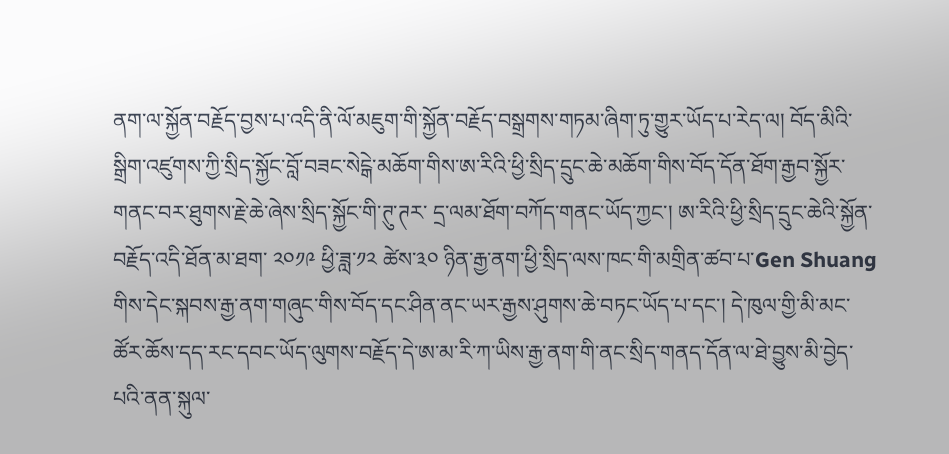ནག་ལ་སྐྱོན་བརྗོད་བྱས་པ་འདི་ནི་ལོ་མཇུག་གི་སྐྱོན་བརྗོད་བསྒྲགས་གཏམ་ཞིག་ཏུ་གྱུར་ཡོད་པ་རེད་ལ། བོད་མིའི་སྒྲིག་འཛུགས་ཀྱི་སྲིད་སྐྱོང་བློ་བཟང་སེངྒེ་མཆོག་གིས་ཨ་རིའི་ཕྱི་སྲིད་དྲུང་ཆེ་མཆོག་གིས་བོད་དོན་ཐོག་རྒྱབ་སྐྱོར་གནང་བར་ཐུགས་རྗེ་ཆེ་ཞེས་སྲིད་སྐྱོང་གི་ཊུ་ཊར་ དྲ་ལམ་ཐོག་བཀོད་གནང་ཡོད་ཀྱང་། ཨ་རིའི་ཕྱི་སྲིད་དྲུང་ཆེའི་སྐྱོན་བརྗོད་འདི་ཐོན་མ་ཐག་ ༢༠༡༩ ཕྱི་ཟླ་༡༢ ཚེས་༣༠ ཉིན་རྒྱ་ནག་ཕྱི་སྲིད་ལས་ཁང་གི་མགྲིན་ཚབ་པ་Gen Shuang གིས་དེང་སྐབས་རྒྱ་ནག་གཞུང་གིས་བོད་དང་ཤིན་ནང་ཡར་རྒྱས་ཤུགས་ཆེ་བཏང་ཡོད་པ་དང་། དེ་ཁུལ་གྱི་མི་མང་ཚོར་ཆོས་དད་རང་དབང་ཡོད་ལུགས་བརྗོད་དེ་ཨ་མ་རི་ཀ་ཡིས་རྒྱ་ནག་གི་ནང་སྲིད་གནད་དོན་ལ་ཐེ་བྱུས་མི་བྱེད་པའི་ནན་སྐུལ་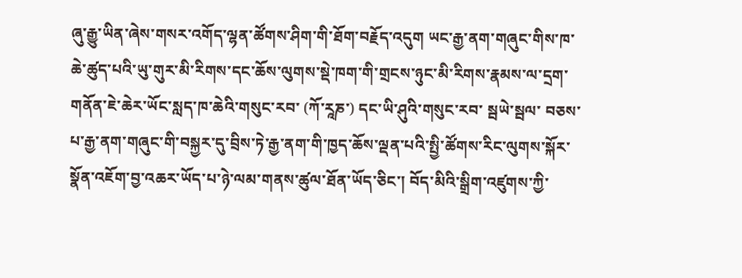ཞུ་རྒྱུ་ཡིན་ཞེས་གསར་འགོད་ལྷན་ཚོགས་ཤིག་གི་ཐོག་བརྗོད་འདུག ཡང་རྒྱ་ནག་གཞུང་གིས་ཁ་ཆེ་ཚུད་པའི་ཡུ་གུར་མི་རིགས་དང་ཆོས་ལུགས་སྡེ་ཁག་གི་གྲངས་ཉུང་མི་རིགས་རྣམས་ལ་དྲག་གནོན་ཇེ་ཆེར་ཡོང་སླད་ཁ་ཆེའི་གསུང་རབ་ (ཀོ་རཱཎ་) དང་ཡི་ཤུའི་གསུང་རབ་ སྦཡེ་སྦལ་ བཅས་པ་རྒྱ་ནག་གཞུང་གི་བསྐྱར་དུ་བྲིས་ཏེ་རྒྱ་ནག་གི་ཁྱད་ཆོས་ལྡན་པའི་སྤྱི་ཚོགས་རིང་ལུགས་སྐོར་སྣོན་འཇོག་བྱ་འཆར་ཡོད་པ་ཉེ་ལམ་གནས་ཚུལ་ཐོན་ཡོད་ཅིང་། བོད་མིའི་སྒྲིག་འཛུགས་ཀྱི་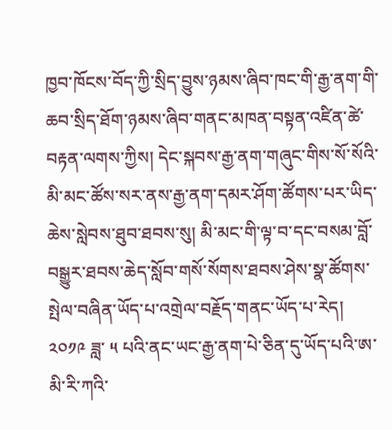ཁྱབ་ཁོངས་བོད་ཀྱི་སྲིད་བྱུས་ཉམས་ཞིབ་ཁང་གི་རྒྱ་ནག་གི་ཆབ་སྲིད་ཐོག་ཉམས་ཞིབ་གནང་མཁན་བསྟན་འཛིན་ཚེ་བརྟན་ལགས་ཀྱིས། དེང་སྐབས་རྒྱ་ནག་གཞུང་གིས་སོ་སོའི་མི་མང་ཚོས་སར་ནས་རྒྱ་ནག་དམར་ཤོག་ཚོགས་པར་ཡིད་ཆེས་སླེབས་ཐུབ་ཐབས་སུ། མི་མང་གི་ལྟ་བ་དང་བསམ་བློ་བསྒྱུར་ཐབས་ཆེད་སློབ་གསོ་སོགས་ཐབས་ཤེས་སྣ་ཚོགས་སྤེལ་བཞིན་ཡོད་པ་འགྲེལ་བརྗོད་གནང་ཡོད་པ་རེད།
༢༠༡༩ ཟླ་ ༥ པའི་ནང་ཡང་རྒྱ་ནག་པེ་ཅིན་དུ་ཡོད་པའི་ཨ་མི་རི་ཀའི་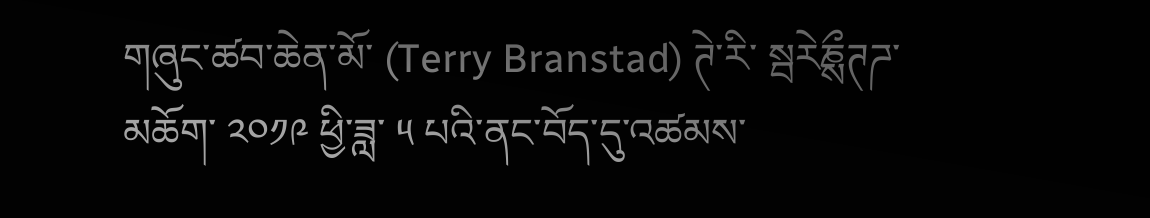གཞུང་ཚབ་ཆེན་མོ་ (Terry Branstad) ཊེ་རི་ སྦརེཎྶྀཊཌ་ མཆོག་ ༢༠༡༩ ཕྱི་ཟླ་ ༥ པའི་ནང་བོད་དུ་འཚམས་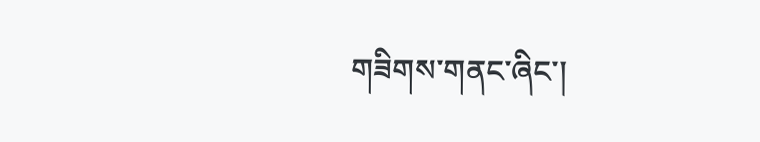གཟིགས་གནང་ཞིང་།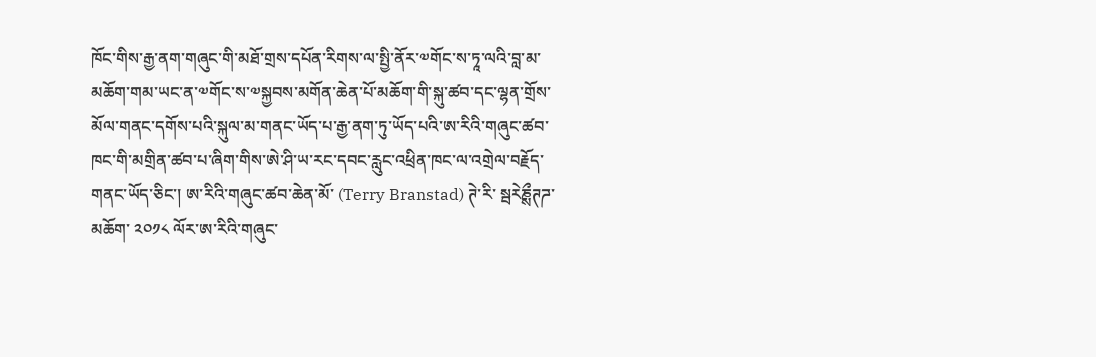ཁོང་གིས་རྒྱ་ནག་གཞུང་གི་མཐོ་གྲས་དཔོན་རིགས་ལ་སྤྱི་ནོར་༧གོང་ས་ཏཱ་ལའི་བླ་མ་མཆོག་གམ་ཡང་ན་༧གོང་ས་༧སྐྱབས་མགོན་ཆེན་པོ་མཆོག་གི་སྐུ་ཚབ་དང་ལྷན་གྲོས་མོལ་གནང་དགོས་པའི་སྐུལ་མ་གནང་ཡོད་པ་རྒྱ་ནག་ཏུ་ཡོད་པའི་ཨ་རིའི་གཞུང་ཚབ་ཁང་གི་མགྲིན་ཚབ་པ་ཞིག་གིས་ཨེ་ཤི་ཡ་རང་དབང་རླུང་འཕྲིན་ཁང་ལ་འགྲེལ་བརྗོད་གནང་ཡོད་ཅིང་། ཨ་རིའི་གཞུང་ཚབ་ཆེན་མོ་ (Terry Branstad) ཊེ་རི་ སྦརེཎྶྀཊཌ་མཆོག་ ༢༠༡༨ ལོར་ཨ་རིའི་གཞུང་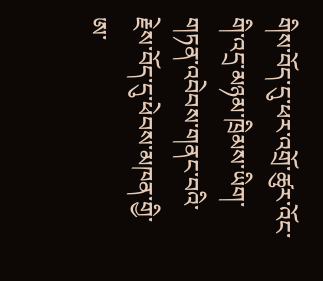གིས་བོད་དུ་ཕར་འགྲོ་ཚུར་འོང་གི་འདྲ་མཉམ་ཁྲིམས་ཡིག་གཏན་འབེབས་གནང་བའི་རྗེས་བོད་དུ་ཕེབས་མཁན་གྱི་ཨ་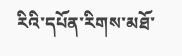རིའི་དཔོན་རིགས་མཐོ་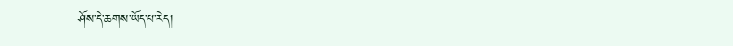ཤོས་དེ་ཆགས་ཡོད་པ་རེད།